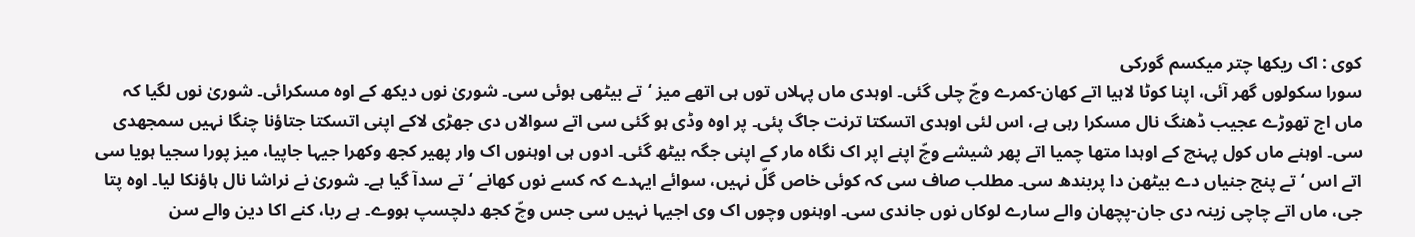کوی : اک ریکھا چتر میکسم گورکی
سورا سکولوں گھر آئی، اپنا کوٹا لاہیا اتے کھان-کمرے وچّ چلی گئی۔ اوہدی ماں پہلاں توں ہی اتھے میز ‘تے بیٹھی ہوئی سی۔ شوریٰ نوں دیکھ کے اوہ مسکرائی۔ شوریٰ نوں لگیا کہ ماں اج تھوڑے عجیب ڈھنگ نال مسکرا رہی ہے، اس لئی اوہدی اتسکتا ترنت جاگ پئی۔ پر اوہ وڈی ہو گئی سی اتے سوالاں دی جھڑی لاکے اپنی اتسکتا جتاؤنا چنگا نہیں سمجھدی سی۔ اوہنے ماں کول پہنچ کے اوہدا متھا چمیا اتے پھر شیشے وچّ اپنے اپر اک نگاہ مار کے اپنی جگہ بیٹھ گئی۔ ادوں ہی اوہنوں اک وار پھیر کجھ وکھرا جیہا جاپیا، میز پورا سجیا ہویا سی اتے اس ‘تے پنج جنیاں دے بیٹھن دا پربندھ سی۔ مطلب صاف سی کہ کوئی خاص گلّ نہیں، سوائے ایہدے کہ کسے نوں کھانے ‘تے سدآ گیا ہے۔ شوریٰ نے نراشا نال ہاؤنکا لیا۔ اوہ پتا جی، ماں اتے چاچی زینہ دی جان-پچھان والے سارے لوکاں نوں جاندی سی۔ اوہنوں وچوں اک وی اجیہا نہیں سی جس وچّ کجھ دلچسپ ہووے۔ ہے ربا، کنے اکا دین والے سن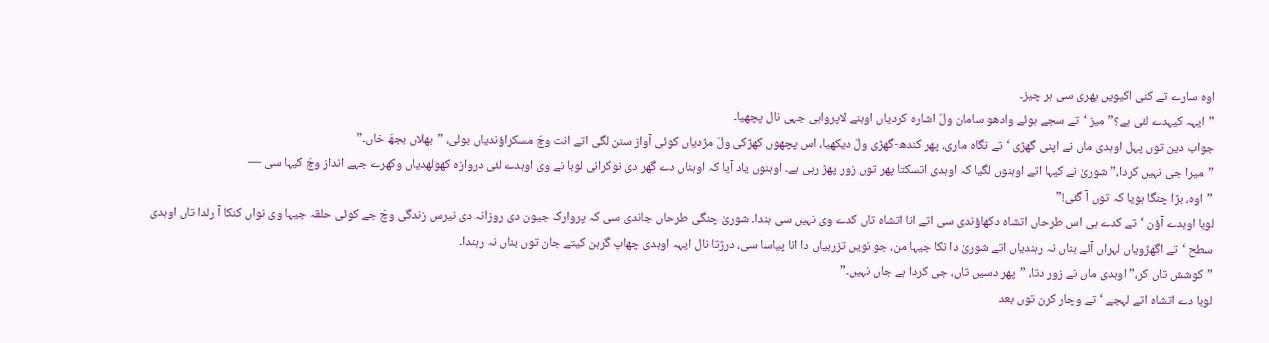اوہ سارے تے کنی اکیویں بھری سی ہر چیز۔
”ایہہ کیہدے لئی ہے؟” میز ‘تے سجے ہوئے وادھو سامان ولّ اشارہ کردیاں اوہنے لاپرواہی جہی نال پچھیا۔
جواب دین توں پہل اوہدی ماں نے اپنی گھڑی ‘تے نگاہ ماری، پھر کندھ-گھڑی ولّ دیکھیا، اس پچھوں کھڑکی ولّ مڑدیاں کوئی آواز سنن لگی اتے انت وچّ مسکراؤندیاں بولی، ”بھلاں بجھّ خاں۔”
”میرا جی نہیں کردا،” شوریٰ نے کیہا اتے اوہنوں لگیا کہ اوہدی اتسکتا پھر توں زور پھڑ رہی ہے۔ اوہنوں یاد آیا کہ اوہناں دے گھر دی نوکرانی لوبا نے وی اوہدے لئی دروازہ کھولھدیاں وکھرے جہے انداز وچّ کیہا سی —
”اوہ، بڑا چنگا ہویا کہ توں آ گئی!”
لوبا اوہدے آؤن ‘تے کدے ہی اس طرحاں اتشاہ دکھاؤندی سی اتے انا اتشاہ تاں کدے وی نہیں سی ہندا۔ شوریٰ چنگی طرحاں جاندی سی کہ پروارک جیون دی روزانہ دی نیرس زندگی وچّ جے کوئی حلقہ جیہا وی نواں کنکا آ رلدا تاں اوہدی سطح ‘تے اگھڑویاں لہراں آئے بناں نہ رہندیاں اتے شوریٰ دا نکا جیہا من، جو نویں تزربیاں دا انا پیاسا سی، درڑتا نال ایہہ اوہدی چھاپ گرہن کیتے جان توں بناں نہ رہندا۔
”کوشش تاں کر،” اوہدی ماں نے زور دتا، ”پھر دسیں تاں، جی کردا ہے جاں نہیں۔”
لوبا دے اتشاہ اتے لہجے ‘تے وچار کرن توں بعد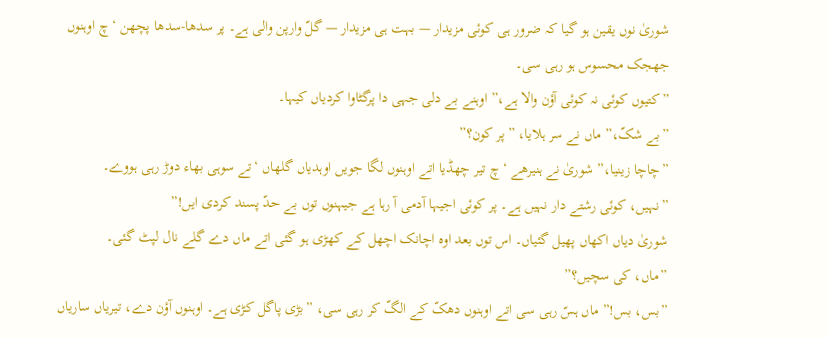شوریٰ نوں یقین ہو گیا کہ ضرور ہی کوئی مزیدار — بہت ہی مزیدار — گلّ وارپن والی ہے۔ پر سدھا-سدھا پچھن ‘چ اوہنوں جھجک محسوس ہو رہی سی۔
”کتیوں کوئی نہ کوئی آؤن والا ہے،” اوہنے بے دلی جہی دا پرگٹاوا کردیاں کیہا۔
”بے شکّ،” ماں نے سر ہلایا، ”پر کون؟”
”چاچا زینیا،” شوریٰ نے ہنیرھے ‘چ تیر چھڈیا اتے اوہنوں لگا جویں اوہدیاں گلھاں ‘تے سوہی بھاء دوڑ رہی ہووے۔
”نہیں، کوئی رشتے دار نہیں ہے۔ پر کوئی اجیہا آدمی آ رہا ہے جیہنوں توں بے حدّ پسند کردی ایں!”
شوریٰ دیاں اکھاں پھیل گئیاں۔ اس توں بعد اوہ اچانک اچھل کے کھڑی ہو گئی اتے ماں دے گلے نال لپٹ گئی۔
”ماں، کی سچیں؟”
”بس، بس!” ماں ہسّ رہی سی اتے اوہنوں دھکّ کے الگّ کر رہی سی، ”بڑی پاگل کڑی ہے۔ اوہنوں آؤن دے، تیریاں ساریاں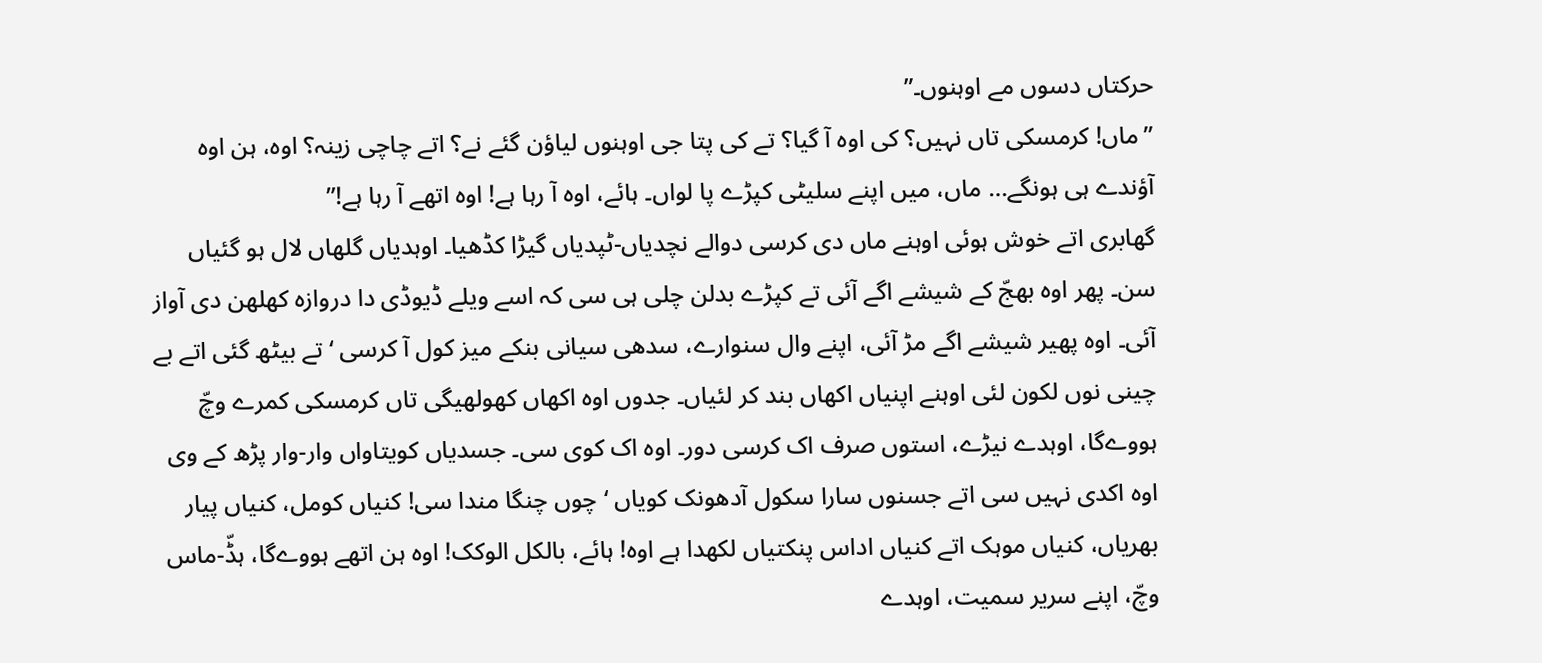حرکتاں دسوں مے اوہنوں۔”
”ماں! کرمسکی تاں نہیں؟ کی اوہ آ گیا؟ تے کی پتا جی اوہنوں لیاؤن گئے نے؟ اتے چاچی زینہ؟ اوہ، ہن اوہ آؤندے ہی ہونگے… ماں، میں اپنے سلیٹی کپڑے پا لواں۔ ہائے، اوہ آ رہا ہے! اوہ اتھے آ رہا ہے!”
گھابری اتے خوش ہوئی اوہنے ماں دی کرسی دوالے نچدیاں-ٹپدیاں گیڑا کڈھیا۔ اوہدیاں گلھاں لال ہو گئیاں سن۔ پھر اوہ بھجّ کے شیشے اگے آئی تے کپڑے بدلن چلی ہی سی کہ اسے ویلے ڈیوڈی دا دروازہ کھلھن دی آواز آئی۔ اوہ پھیر شیشے اگے مڑ آئی، اپنے وال سنوارے، سدھی سیانی بنکے میز کول آ کرسی ‘تے بیٹھ گئی اتے بے چینی نوں لکون لئی اوہنے اپنیاں اکھاں بند کر لئیاں۔ جدوں اوہ اکھاں کھولھیگی تاں کرمسکی کمرے وچّ ہووےگا، اوہدے نیڑے، استوں صرف اک کرسی دور۔ اوہ اک کوی سی۔ جسدیاں کویتاواں وار-وار پڑھ کے وی اوہ اکدی نہیں سی اتے جسنوں سارا سکول آدھونک کویاں ‘چوں چنگا مندا سی! کنیاں کومل، کنیاں پیار بھریاں، کنیاں موہک اتے کنیاں اداس پنکتیاں لکھدا ہے اوہ! ہائے، بالکل الوکک! اوہ ہن اتھے ہووےگا، ہڈّ-ماس وچّ، اپنے سریر سمیت، اوہدے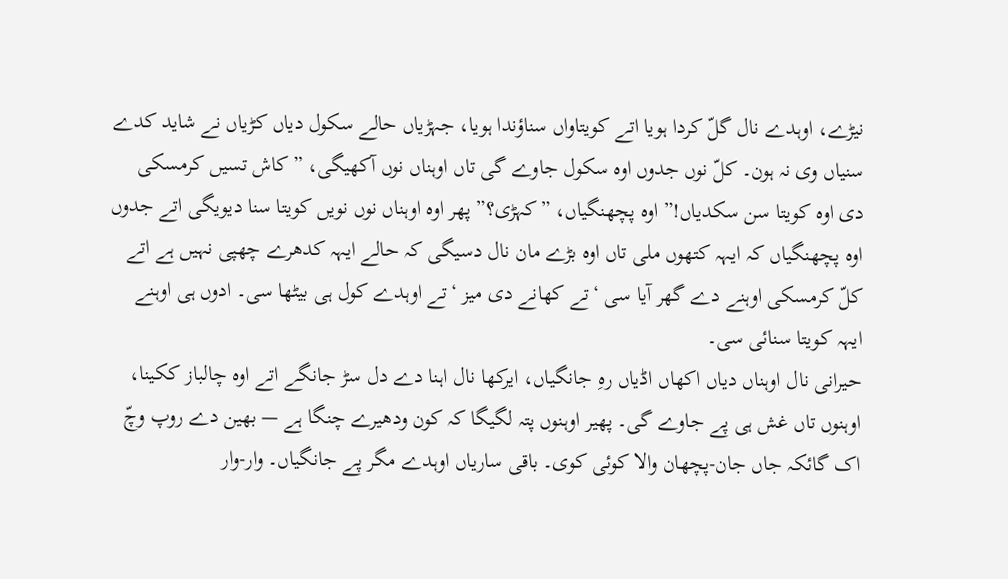نیڑے، اوہدے نال گلّ کردا ہویا اتے کویتاواں سناؤندا ہویا، جہڑیاں حالے سکول دیاں کڑیاں نے شاید کدے سنیاں وی نہ ہون۔ کلّ نوں جدوں اوہ سکول جاوے گی تاں اوہناں نوں آکھیگی، ”کاش تسیں کرمسکی دی اوہ کویتا سن سکدیاں!” اوہ پچھنگیاں، ”کہڑی؟” پھر اوہ اوہناں نوں نویں کویتا سنا دیویگی اتے جدوں اوہ پچھنگیاں کہ ایہہ کتھوں ملی تاں اوہ بڑے مان نال دسیگی کہ حالے ایہہ کدھرے چھپی نہیں ہے اتے کلّ کرمسکی اوہنے دے گھر آیا سی ‘تے کھانے دی میز ‘تے اوہدے کول ہی بیٹھا سی۔ ادوں ہی اوہنے ایہہ کویتا سنائی سی۔
حیرانی نال اوہناں دیاں اکھاں اڈیاں رہِ جانگیاں، ایرکھا نال اہنا دے دل سڑ جانگے اتے اوہ چالباز ککینا، اوہنوں تاں غش ہی پے جاوے گی۔ پھیر اوہنوں پتہ لگیگا کہ کون ودھیرے چنگا ہے — بھین دے روپ وچّ اک گائکہ جاں جان-پچھان والا کوئی کوی۔ باقی ساریاں اوہدے مگر پے جانگیاں۔ وار-وار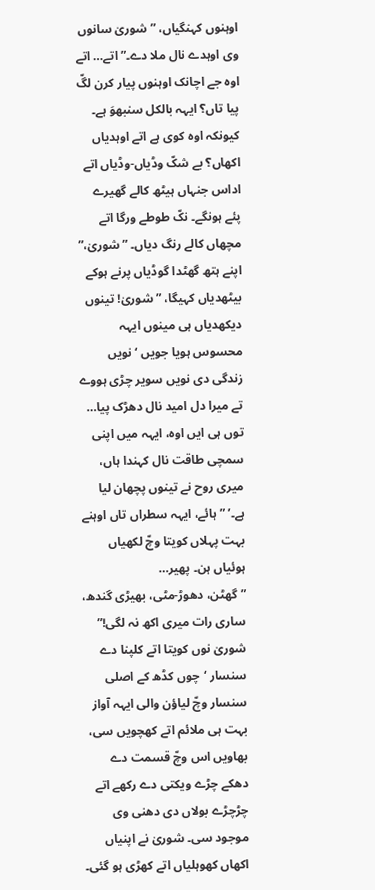اوہنوں کہنگیاں، ”شوریٰ سانوں وی اوہدے نال ملا دے۔” اتے… اتے اوہ جے اچانک اوہنوں پیار کرن لگّ پیا تاں؟ ایہہ بالکل سنبھوَ ہے۔ کیونکہ اوہ کوی ہے اتے اوہدیاں اکھاں؟ بے شکّ وڈیاں-وڈیاں اتے اداس جنہاں ہیٹھ کالے گھیرے پئے ہونگے۔ نکّ طوطے ورگا اتے مچھاں کالے رنگ دیاں۔ ”شوریٰ،” اپنے ہتھ گھٹدا گوڈیاں پرنے ہوکے بیٹھدیاں کہیگا، ”شوریٰ! تینوں دیکھدیاں ہی مینوں ایہہ محسوس ہویا جویں ‘نویں زندگی دی نویں سویر چڑی ہووے تے میرا دل امید نال دھڑک پیا… توں ہی ایں اوہ، ایہہ میں اپنی سمچی طاقت نال کہندا ہاں، میری روح نے تینوں پچھان لیا ہے۔’ ” ہائے، ایہہ سطراں تاں اوہنے بہت پہلاں کویتا وچّ لکھیاں ہوئیاں ہن۔ پھیر…
”گھٹن، دھوڑ-مٹی، بھیڑی گندھ، ساری رات میری اکھ نہ لگی!”
شوریٰ نوں کویتا اتے کلپنا دے سنسار ‘چوں کڈھ کے اصلی سنسار وچّ لیاؤن والی ایہہ آواز بہت ہی ملائم اتے کھچویں سی، بھاویں اس وچّ قسمت دے دھکے چڑے ویکتی دے رکھے اتے چڑچڑے بولاں دی دھنی وی موجود سی۔ شوریٰ نے اپنیاں اکھاں کھوہلیاں اتے کھڑی ہو گئی۔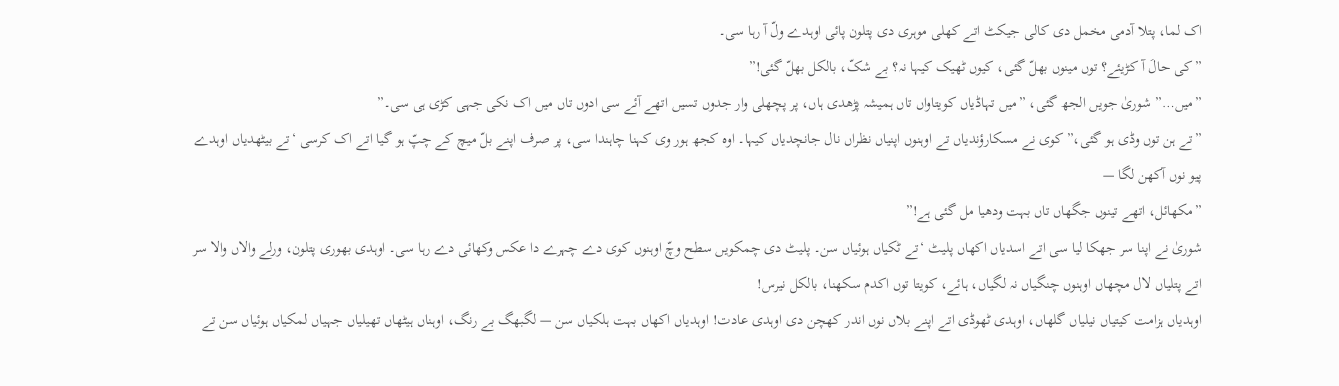اک لما، پتلا آدمی مخمل دی کالی جیکٹ اتے کھلی موہری دی پتلون پائی اوہدے ولّ آ رہا سی۔
”کی حالَ آ کڑیئے؟ توں مینوں بھلّ گئی، کیوں ٹھیک کیہا نہ؟ بے شکّ، بالکل بھلّ گئی!”
”میں…” شوریٰ جویں الجھ گئی، ”میں تہاڈیاں کویتاواں تاں ہمیشہ پڑھدی ہاں، پر پچھلی وار جدوں تسیں اتھے آئے سی ادوں تاں میں اک نکی جہی کڑی ہی سی۔”
”تے ہن توں وڈی ہو گئی،” کوی نے مسکارؤندیاں تے اوہنوں اپنیاں نظراں نال جانچدیاں کیہا۔ اوہ کجھ ہور وی کہنا چاہندا سی، پر صرف اپنے بلّ میچ کے چپّ ہو گیا اتے اک کرسی ‘تے بیٹھدیاں اوہدے پیو نوں آکھن لگا —
”مکھائل، اتھے تینوں جگھاں تاں بہت ودھیا مل گئی ہے!”
شوریٰ نے اپنا سر جھکا لیا سی اتے اسدیاں اکھاں پلیٹ ‘تے ٹکیاں ہوئیاں سن۔ پلیٹ دی چمکویں سطح وچّ اوہنوں کوی دے چہرے دا عکس وکھائی دے رہا سی۔ اوہدی بھوری پتلون، ورلے والاں والا سر اتے پتلیاں لال مچھاں اوہنوں چنگیاں نہ لگیاں، ہائے، کویتا توں اکدم سکھنا، بالکل نیرس!
اوہدیاں ہزامت کیتیاں نیلیاں گلھاں، اوہدی ٹھوڈی اتے اپنے بلاں نوں اندر کھچن دی اوہدی عادت! اوہدیاں اکھاں بہت ہلکیاں سن — لگبھگ بے رنگ، اوہناں ہیٹھاں تھیلیاں جہیاں لمکیاں ہوئیاں سن تے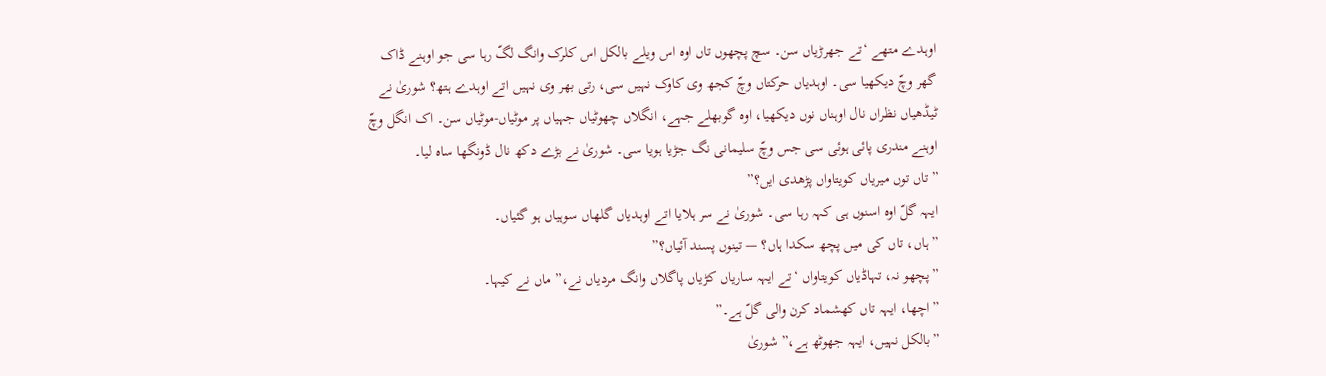اوہدے متھے ‘تے جھرڑیاں سن۔ سچ پچھوں تاں اوہ اس ویلے بالکل اس کلرک وانگ لگّ رہا سی جو اوہنے ڈاک گھر وچّ دیکھیا سی۔ اوہدیاں حرکتاں وچّ کجھ وی کاوک نہیں سی، رتی بھر وی نہیں اتے اوہدے ہتھ؟ شوریٰ نے ٹیڈھیاں نظراں نال اوہناں نوں دیکھیا، اوہ گوبھلے جہے، انگلاں چھوٹیاں جہیاں پر موٹیاں-موٹیاں سن۔ اک انگل وچّ اوہنے مندری پائی ہوئی سی جس وچّ سلیمانی نگ جڑیا ہویا سی۔ شوریٰ نے بڑے دکھ نال ڈونگھا ساہ لیا۔
”تاں توں میریاں کویتاواں پڑھدی ایں؟”
ایہہ گلّ اوہ اسنوں ہی کہہ رہا سی۔ شوریٰ نے سر ہلایا اتے اوہدیاں گلھاں سوہیاں ہو گئیاں۔
”ہاں، تاں کی میں پچھ سکدا ہاں؟ — تینوں پسند آئیاں؟”
”پچھو نہ، تہاڈیاں کویتاواں ‘تے ایہہ ساریاں کڑیاں پاگلاں وانگ مردیاں نے،” ماں نے کیہا۔
”اچھا، ایہہ تاں کھشماد کرن والی گلّ ہے۔”
”بالکل نہیں، ایہہ جھوٹھ ہے،” شوریٰ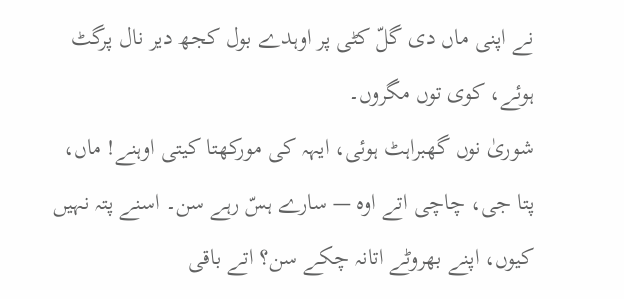نے اپنی ماں دی گلّ کٹی پر اوہدے بول کجھ دیر نال پرگٹ ہوئے، کوی توں مگروں۔
شوریٰ نوں گھبراہٹ ہوئی، ایہہ کی مورکھتا کیتی اوہنے! ماں، پتا جی، چاچی اتے اوہ — سارے ہسّ رہے سن۔ اسنے پتہ نہیں کیوں، اپنے بھروٹے اتانہ چکے سن؟ اتے باقی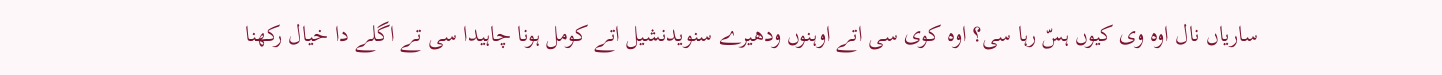ساریاں نال اوہ وی کیوں ہسّ رہا سی؟ اوہ کوی سی اتے اوہنوں ودھیرے سنویدنشیل اتے کومل ہونا چاہیدا سی تے اگلے دا خیال رکھنا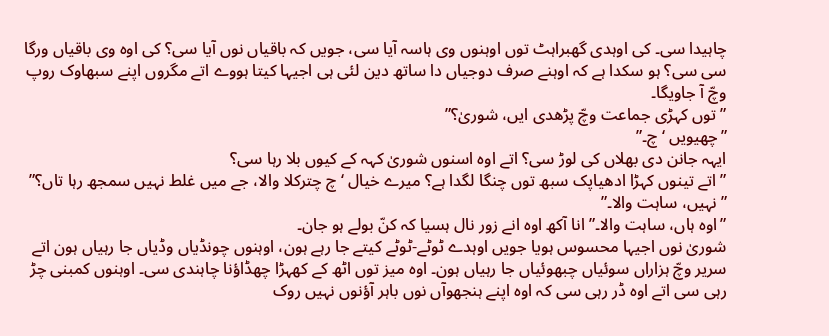چاہیدا سی۔ کی اوہدی گھبراہٹ توں اوہنوں وی ہاسہ آیا سی، جویں کہ باقیاں نوں آیا سی؟ کی اوہ وی باقیاں ورگا سی سی؟ ہو سکدا ہے کہ اوہنے صرف دوجیاں دا ساتھ دین لئی ہی اجیہا کیتا ہووے اتے مگروں اپنے سبھاوک روپ وچّ آ جاویگا۔
”توں کہڑی جماعت وچّ پڑھدی ایں، شوریٰ؟”
”چھیویں ‘چ۔”
ایہہ جانن دی بھلاں کی لوڑ سی؟ اتے اوہ اسنوں شوریٰ کہہ کے کیوں بلا رہا سی؟
”اتے تینوں کہڑا ادھیاپک سبھ توں چنگا لگدا ہے؟ میرے خیال ‘چ چترکلا والا، جے میں غلط نہیں سمجھ رہا تاں؟”
”نہیں، ساہت والا۔”
”اوہ ہاں، ساہت والا۔” انا آکھ اوہ انے زور نال ہسیا کہ کنّ بولے ہو جان۔
شوریٰ نوں اجیہا محسوس ہویا جویں اوہدے ٹوٹے-ٹوٹے کیتے جا رہے ہون، اوہنوں چونڈیاں وڈیاں جا رہیاں ہون اتے سریر وچّ ہزاراں سوئیاں چبھوئیاں جا رہیاں ہون۔ اوہ میز توں اٹھ کے کھہڑا چھڈاؤنا چاہندی سی۔ اوہنوں کمبنی چڑ رہی سی اتے اوہ ڈر رہی سی کہ اوہ اپنے ہنجھوآں نوں باہر آؤنوں نہیں روک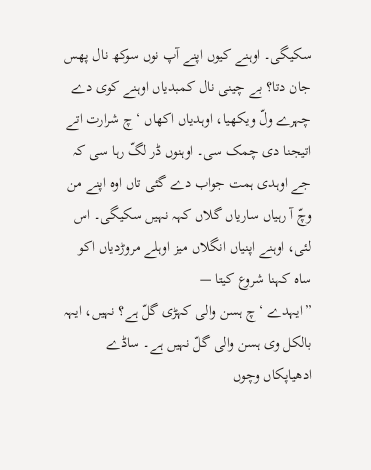سکیگی۔ اوہنے کیوں اپنے آپ نوں سوکھ نال پھس جان دتا؟ بے چینی نال کمبدیاں اوہنے کوی دے چہرے ولّ ویکھیا، اوہدیاں اکھاں ‘چ شرارت اتے اتیجنا دی چمک سی۔ اوہنوں ڈر لگّ رہا سی کہ جے اوہدی ہمت جواب دے گئی تاں اوہ اپنے من وچّ آ رہیاں ساریاں گلاں کہہ نہیں سکیگی۔ اس لئی، اوہنے اپنیاں انگلاں میز اوہلے مروڑدیاں اکو ساہ کہنا شروع کیتا —
”ایہدے ‘چ ہسن والی کہڑی گلّ ہے؟ نہیں، ایہہ بالکل وی ہسن والی گلّ نہیں ہے۔ ساڈے ادھیاپکاں وچوں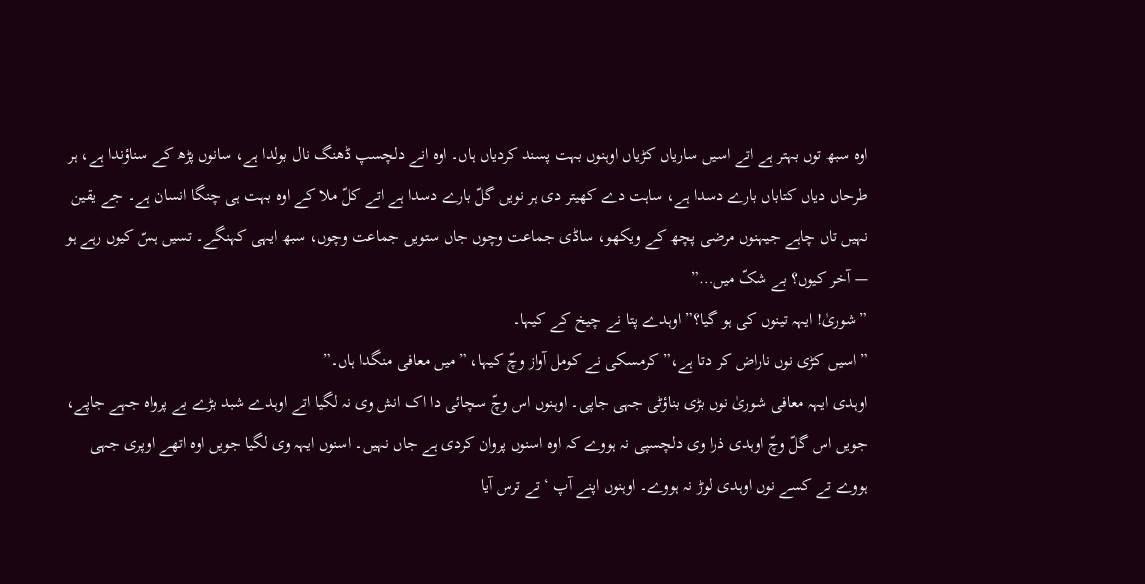اوہ سبھ توں بہتر ہے اتے اسیں ساریاں کڑیاں اوہنوں بہت پسند کردیاں ہاں۔ اوہ انے دلچسپ ڈھنگ نال بولدا ہے، سانوں پڑھ کے سناؤندا ہے، ہر طرحاں دیاں کتاباں بارے دسدا ہے، ساہت دے کھیتر دی ہر نویں گلّ بارے دسدا ہے اتے کلّ ملا کے اوہ بہت ہی چنگا انسان ہے۔ جے یقین نہیں تاں چاہے جیہنوں مرضی پچھ کے ویکھو، ساڈی جماعت وچوں جاں ستویں جماعت وچوں، سبھ ایہی کہنگے۔ تسیں ہسّ کیوں رہے ہو — آخر کیوں؟ بے شکّ میں…”
”شوریٰ! ایہہ تینوں کی ہو گیا؟” اوہدے پتا نے چیخ کے کیہا۔
”اسیں کڑی نوں ناراض کر دتا ہے،” کرمسکی نے کومل آواز وچّ کیہا، ”میں معافی منگدا ہاں۔”
اوہدی ایہہ معافی شوریٰ نوں بڑی بناؤٹی جہی جاپی۔ اوہنوں اس وچّ سچائی دا اک انش وی نہ لگیا اتے اوہدے شبد بڑے بے پرواہ جہے جاپے، جویں اس گلّ وچّ اوہدی ذرا وی دلچسپی نہ ہووے کہ اوہ اسنوں پروان کردی ہے جاں نہیں۔ اسنوں ایہہ وی لگیا جویں اوہ اتھے اوپری جہی ہووے تے کسے نوں اوہدی لوڑ نہ ہووے۔ اوہنوں اپنے آپ ‘تے ترس آیا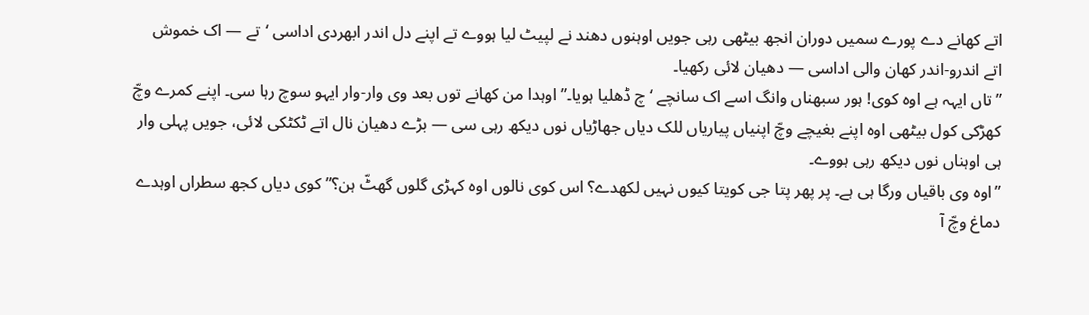اتے کھانے دے پورے سمیں دوران انجھ بیٹھی رہی جویں اوہنوں دھند نے لپیٹ لیا ہووے تے اپنے دل اندر ابھردی اداسی ‘تے — اک خموش اتے اندرو-اندر کھان والی اداسی — دھیان لائی رکھیا۔
”تاں ایہہ ہے اوہ کوی! ہور سبھناں وانگ اسے اک سانچے ‘چ ڈھلیا ہویا۔” اوہدا من کھانے توں بعد وی وار-وار ایہو سوچ رہا سی۔ اپنے کمرے وچّ کھڑکی کول بیٹھی اوہ اپنے بغیچے وچّ اپنیاں پیاریاں للک دیاں جھاڑیاں نوں دیکھ رہی سی — بڑے دھیان نال اتے ٹکٹکی لائی، جویں پہلی وار ہی اوہناں نوں دیکھ رہی ہووے۔
”اوہ وی باقیاں ورگا ہی ہے۔ پر پھر پتا جی کویتا کیوں نہیں لکھدے؟ اس کوی نالوں اوہ کہڑی گلوں گھٹّ ہن؟” کوی دیاں کجھ سطراں اوہدے دماغ وچّ آ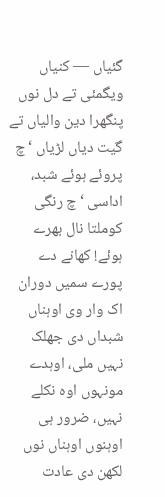گئیاں — کنیاں ویگمئی تے دل نوں پنگھرا دین والیاں تے گیت دیاں لڑیاں ‘چ پروئے ہوئے شبد، اداسی ‘چ رنگی کوملتا نال بھرے ہوئے! کھانے دے پورے سمیں دوران اک وار وی اوہناں شبداں دی جھلک نہیں ملی، اوہدے مونہوں اوہ نکلے نہیں، ضرور ہی اوہنوں اوہناں نوں لکھن دی عادت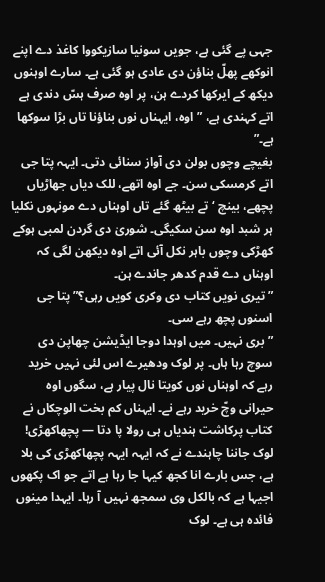جہی پے گئی ہے، جویں سونیا سازیکووا کاغذ دے اپنے انوکھے پھلّ بناؤن دی عادی ہو گئی ہے۔ سارے اوہنوں دیکھ کے ایرکھا کردے ہن، پر اوہ صرف ہسّ دندی ہے اتے کہندی ہے، ”اوہ، ایہناں نوں بناؤنا تاں بڑا سوکھا ہے۔”
بغیچے وچوں بولن دی آواز سنائی دتی۔ ایہہ پتا جی اتے کرمسکی سن۔ جے اوہ اتھے، للک دیاں جھاڑیاں پچھے، بینچ ‘تے بیٹھ گئے تاں اوہناں دے مونہوں نکلیا ہر شبد اوہ سن سکیگی۔ شوریٰ دی گردن لمبی ہوکے کھڑکی وچوں باہر نکل آئی اتے اوہ دیکھن لگی کہ اوہناں دے قدم کدھر جاندے ہن۔
”تیری نویں کتاب دی وکری کویں رہی؟” پتا جی اسنوں پچھ رہے سی۔
”بری نہیں۔ میں اوہدا دوجا ایڈیشن چھاپن دی سوچ رہا ہاں۔ پر لوک ودھیرے اس لئی نہیں خرید رہے کہ اوہناں نوں کویتا نال پیار ہے، سگوں اوہ حیرانی وچّ خرید رہے نے۔ ایہناں کم بخت الوچکاں نے کتاب پرکاشت ہندیاں ہی رولا پا دتا — پچھاکھڑی! لوک جاننا چاہندے نے کہ ایہہ ایہہ پچھاکھڑی کی بلا ہے، جس بارے انا کجھ کیہا جا رہا ہے اتے جو اک پکھوں اجیہا ہے کہ بالکل وی سمجھ نہیں آ رہا۔ ایہدا مینوں فائدہ ہی ہے۔ لوک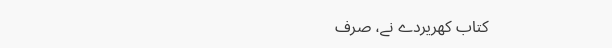کتاب کھریردے نے، صرف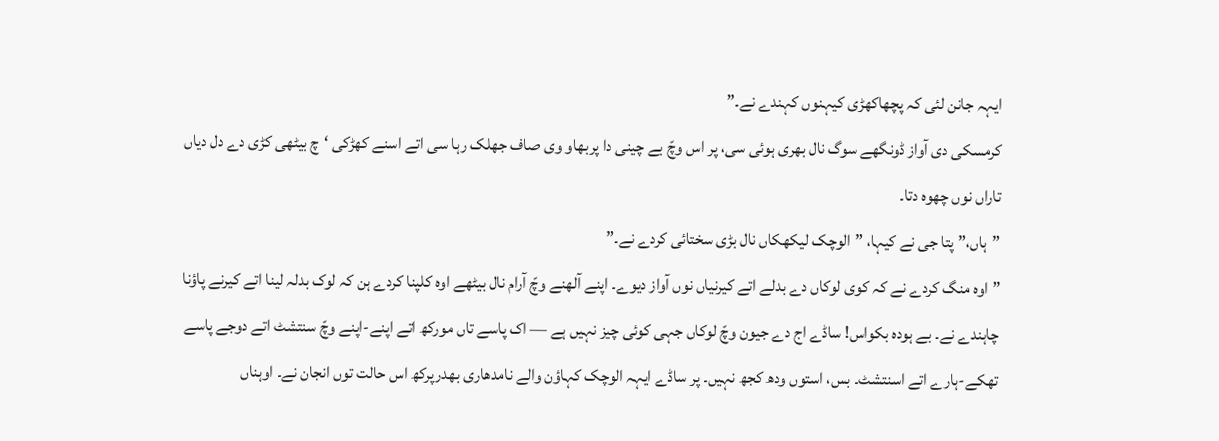ایہہ جانن لئی کہ پچھاکھڑی کیہنوں کہندے نے۔”
کرمسکی دی آواز ڈونگھے سوگ نال بھری ہوئی سی، پر اس وچّ بے چینی دا پربھاو وی صاف جھلک رہا سی اتے اسنے کھڑکی ‘چ بیٹھی کڑی دے دل دیاں تاراں نوں چھوہ دتا۔
”ہاں،” پتا جی نے کیہا، ”الوچک لیکھکاں نال بڑی سختائی کردے نے۔”
”اوہ منگ کردے نے کہ کوی لوکاں دے بدلے اتے کیرنیاں نوں آواز دیوے۔ اپنے آلھنے وچّ آرام نال بیٹھے اوہ کلپنا کردے ہن کہ لوک بدلہ لینا اتے کیرنے پاؤنا چاہندے نے۔ بے ہودہ بکواس! ساڈے اج دے جیون وچّ لوکاں جہی کوئی چیز نہیں ہے — اک پاسے تاں مورکھ اتے اپنے-اپنے وچّ سنتشٹ اتے دوجے پاسے تھکے-ہارے اتے اسنتشٹ۔ بس، استوں ودھ کجھ نہیں۔ پر ساڈے ایہہ الوچک کہاؤن والے نامدھاری بھدرپرکھ اس حالت توں انجان نے۔ اوہناں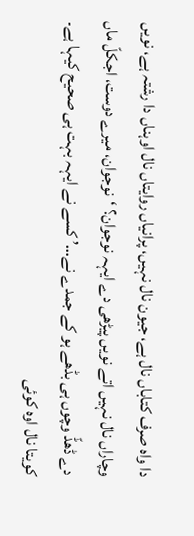دا واہ صرف کتاباں نال ہے، جیون نال نہیں، پرانیاں روایتاں نال اوہناں دا رشتہ ہے، نویں وچاراں نال نہیں اتے نویں پیڑھی دے ایہہ نوجوان؟ ‘نوجوان، میرے دوست، اجکلّ ماں دے ڈھڈّ وچوں ہی بڈھے ہو کے جمدے نے…’ کسے نے ایہہ بہت ہی صحیح کیہا ہے۔ کویتا نال اوہ کوئی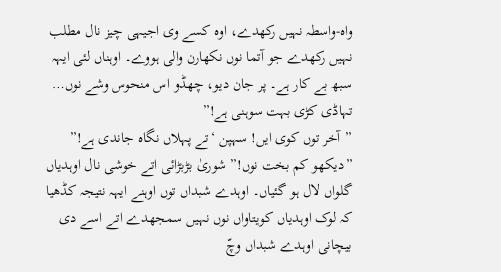واہ-واسطہ نہیں رکھدے، اوہ کسے وی اجیہی چیز نال مطلب نہیں رکھدے جو آتما نوں نکھارن والی ہووے۔ اوہناں لئی ایہہ سبھ بے کار ہے۔ پر جان دیو، چھڈو اس منحوس وشے نوں… تہاڈی کڑی بہت سوہنی ہے!”
”آخر توں کوی ایں! سہپن ‘تے پہلاں نگاہ جاندی ہے!”
”دیکھو کم بخت نوں!” شوریٰ بڑبڑائی اتے خوشی نال اوہدیاں گلواں لال ہو گئیاں۔ اوہدے شبداں توں اوہنے ایہہ نتیجہ کڈھیا کہ لوک اوہدیاں کویتاواں نوں نہیں سمجھدے اتے اسے دی بیچانی اوہدے شبداں وچّ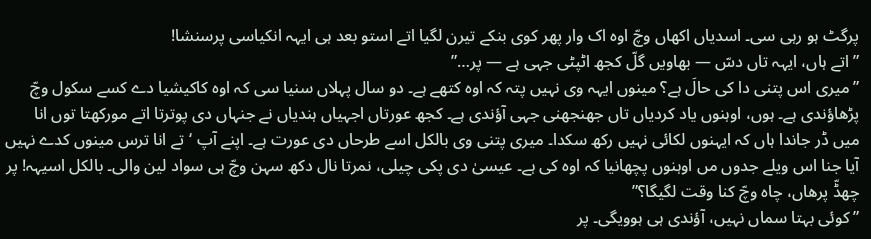پرگٹ ہو رہی سی۔ اسدیاں اکھاں وچّ اوہ اک وار پھر کوی بنکے تیرن لگیا اتے استو بعد ہی ایہہ انکیاسی پرسنشا!
”اتے ہاں، ایہہ تاں دسّ — بھاویں گلّ کجھ اٹپٹی جہی ہے — پر…”
”میری اس پتنی دا کی حالَ ہے؟ مینوں ایہہ وی نہیں پتہ کہ اوہ کتھے ہے۔ دو سال پہلاں سنیا سی کہ اوہ کاکیشیا دے کسے سکول وچّ پڑھاؤندی ہے۔ ہوں، اوہنوں یاد کردیاں تاں جھنجھنی جہی آؤندی ہے۔ کجھ عورتاں اجہیاں ہندیاں نے جنہاں دی پوترتا اتے مورکھتا توں انا میں ڈر جاندا ہاں کہ ایہنوں لکائی نہیں رکھ سکدا۔ میری پتنی وی بالکل اسے طرحاں دی عورت ہے۔ اپنے آپ ‘تے انا ترس مینوں کدے نہیں آیا جنا اس ویلے جدوں مں اوہنوں پچھانیا کہ اوہ کی ہے۔ عیسیٰ دی پکی چیلی، نمرتا نال دکھ سہن وچّ ہی سواد لین والی۔ بالکل اسیہہ! پر چھڈّ پرھاں، چاہ وچّ کنا وقت لگیگا؟”
”کوئی بہتا سماں نہیں، آؤندی ہی ہوویگی۔ پر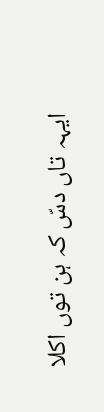ایہہ تاں دسّ کہ ہن توں اکلا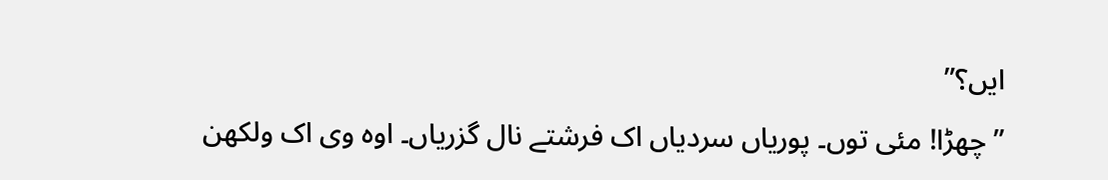ایں؟”
”چھڑا! مئی توں۔ پوریاں سردیاں اک فرشتے نال گزریاں۔ اوہ وی اک ولکھن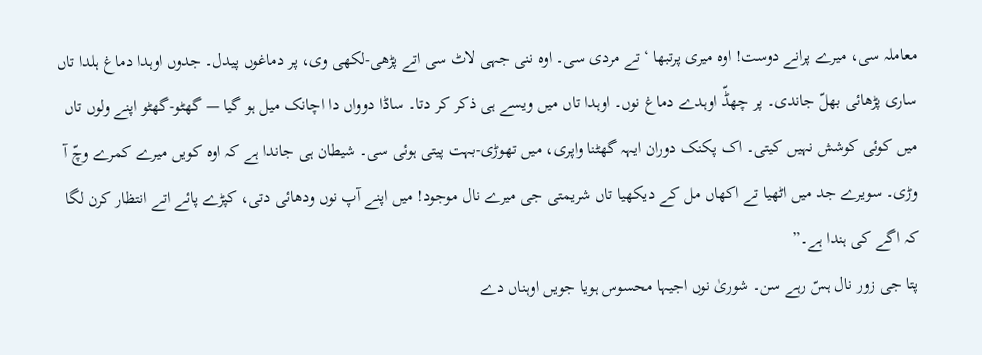معاملہ سی، میرے پرانے دوست! اوہ میری پرتبھا ‘تے مردی سی۔ اوہ ننی جہی لاٹ سی اتے پڑھی-لکھی وی، پر دماغوں پیدل۔ جدوں اوہدا دماغ ہلدا تاں ساری پڑھائی بھلّ جاندی۔ پر چھڈّ اوہدے دماغ نوں۔ اوہدا تاں میں ویسے ہی ذکر کر دتا۔ ساڈا دوواں دا اچانک میل ہو گیا — گھٹو-گھٹو اپنے ولوں تاں میں کوئی کوشش نہیں کیتی۔ اک پکنک دوران ایہہ گھٹنا واپری، میں تھوڑی-بہت پیتی ہوئی سی۔ شیطان ہی جاندا ہے کہ اوہ کویں میرے کمرے وچّ آ وڑی۔ سویرے جد میں اٹھیا تے اکھاں مل کے دیکھیا تاں شریمتی جی میرے نال موجود! میں اپنے آپ نوں ودھائی دتی، کپڑے پائے اتے انتظار کرن لگا کہ اگے کی ہندا ہے۔”
پتا جی زور نال ہسّ رہے سن۔ شوریٰ نوں اجیہا محسوس ہویا جویں اوہناں دے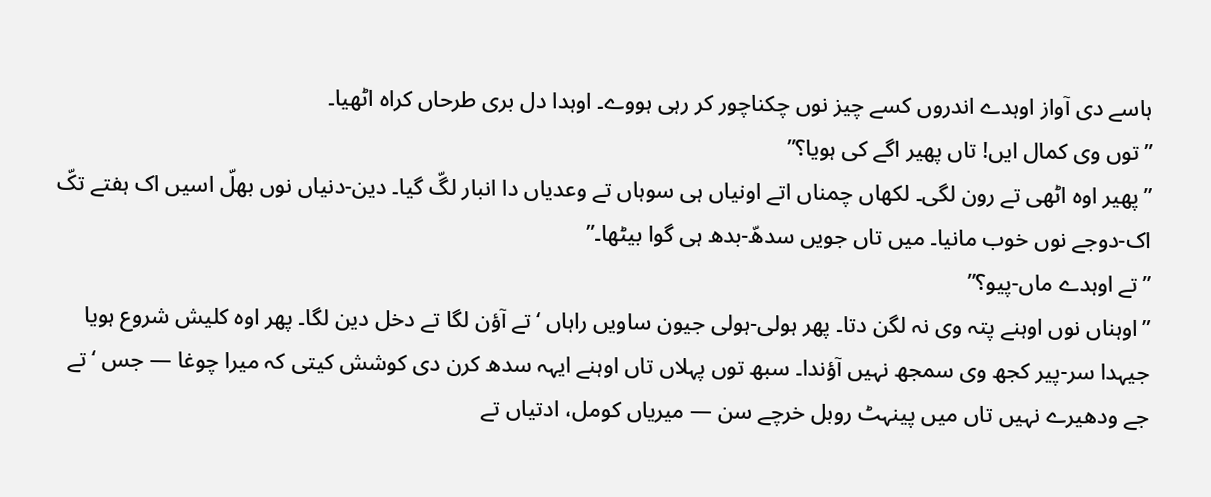ہاسے دی آواز اوہدے اندروں کسے چیز نوں چکناچور کر رہی ہووے۔ اوہدا دل بری طرحاں کراہ اٹھیا۔
”توں وی کمال ایں! تاں پھیر اگے کی ہویا؟”
”پھیر اوہ اٹھی تے رون لگی۔ لکھاں چمناں اتے اونیاں ہی سوہاں تے وعدیاں دا انبار لگّ گیا۔ دین-دنیاں نوں بھلّ اسیں اک ہفتے تکّ اک-دوجے نوں خوب مانیا۔ میں تاں جویں سدھّ-بدھ ہی گوا بیٹھا۔”
”تے اوہدے ماں-پیو؟”
”اوہناں نوں اوہنے پتہ وی نہ لگن دتا۔ پھر ہولی-ہولی جیون ساویں راہاں ‘تے آؤن لگا تے دخل دین لگا۔ پھر اوہ کلیش شروع ہویا جیہدا سر-پیر کجھ وی سمجھ نہیں آؤندا۔ سبھ توں پہلاں تاں اوہنے ایہہ سدھ کرن دی کوشش کیتی کہ میرا چوغا — جس ‘تے جے ودھیرے نہیں تاں میں پینہٹ روبل خرچے سن — میریاں کومل، ادتیاں تے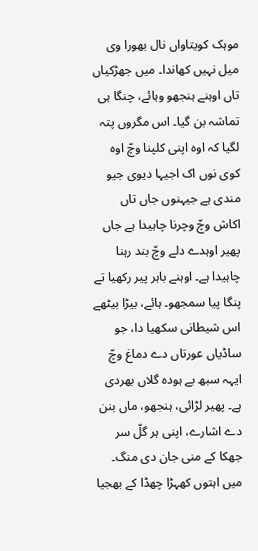موہک کویتاواں نال بھورا وی میل نہیں کھاندا۔ میں جھڑکیاں تاں اوہنے ہنجھو وہائے، چنگا ہی تماشہ بن گیا۔ اس مگروں پتہ لگیا کہ اوہ اپنی کلپنا وچّ اوہ کوی نوں اک اجیہا دیوی جیو مندی ہے جیہنوں جاں تاں اکاش وچّ وچرنا چاہیدا ہے جاں پھیر اوہدے دلے وچّ بند رہنا چاہیدا ہے۔ اوہنے باہر پیر رکھیا تے پنگا پیا سمجھو۔ ہائے، بیڑا بیٹھے اس شیطانی سکھیا دا، جو ساڈیاں عورتاں دے دماغ وچّ ایہہ سبھ بے ہودہ گلاں بھردی ہے۔ پھیر لڑائی، ہنجھو، ماں بنن دے اشارے، اپنی ہر گلّ سر جھکا کے منی جان دی منگ۔ میں اہتوں کھہڑا چھڈا کے بھجیا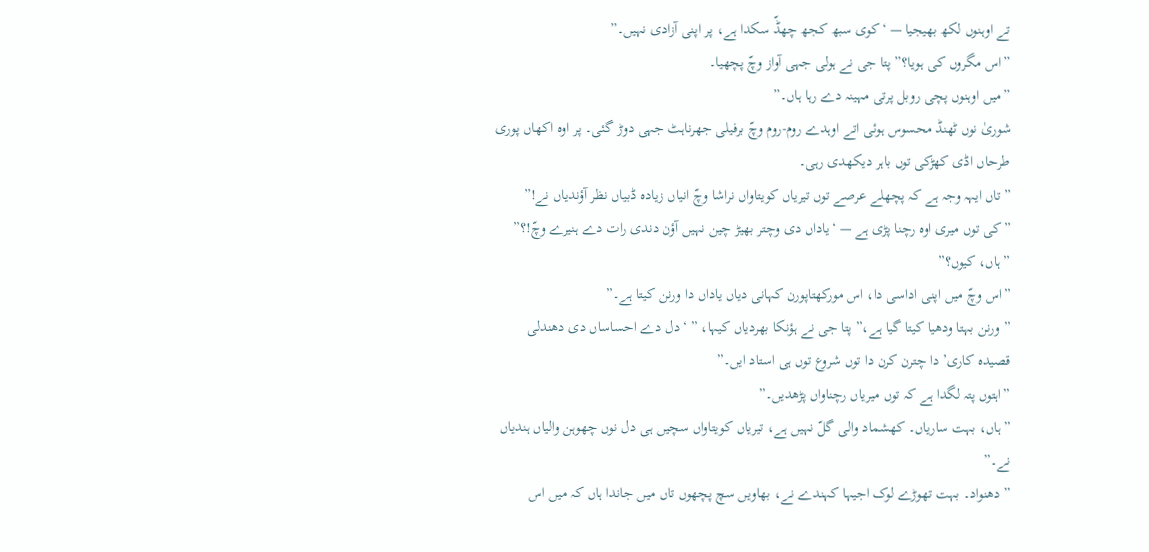تے اوہنوں لکھ بھیجیا — ‘کوی سبھ کجھ چھڈّ سکدا ہے، پر اپنی آزادی نہیں۔”
”اس مگروں کی ہویا؟” پتا جی نے ہولی جہی آواز وچّ پچھیا۔
”میں اوہنوں پچی روبل پرتی مہینہ دے رہا ہاں۔”
شوریٰ نوں ٹھنڈ محسوس ہوئی اتے اوہدے روم-روم وچّ برفیلی جھرناہٹ جہی دوڑ گئی۔ پر اوہ اکھاں پوری طرحاں اڈی کھڑکی توں باہر دیکھدی رہی۔
”تاں ایہہ وجہ ہے کہ پچھلے عرصے توں تیریاں کویتاواں نراشا وچّ انیاں زیادہ ڈبیاں نظر آؤندیاں نے!”
”کی توں میری اوہ رچنا پڑی ہے — ‘یاداں دی وچتر بھیڑ چین نہیں آؤن دندی رات دے ہنیرے وچّ!؟”
”ہاں، کیوں؟”
”اس وچّ میں اپنی اداسی دا، اس مورکھتاپورن کہانی دیاں یاداں دا ورنن کیتا ہے۔”
”ورنن بہتا ودھیا کیتا گیا ہے،” پتا جی نے ہؤنکا بھردیاں کیہا، ” ‘دل دے احساساں دی دھندلی قصیدہ کاری’ دا چترن کرن دا توں شروع توں ہی استاد ایں۔”
”اہتوں پتہ لگدا ہے کہ توں میریاں رچناواں پڑھدیں۔”
”ہاں، بہت ساریاں۔ کھشماد والی گلّ نہیں ہے، تیریاں کویتاواں سچیں ہی دل نوں چھوہن والیاں ہندیاں نے۔”
”دھنواد۔ بہت تھوڑے لوک اجیہا کہندے نے، بھاویں سچ پچھوں تاں میں جاندا ہاں کہ میں اس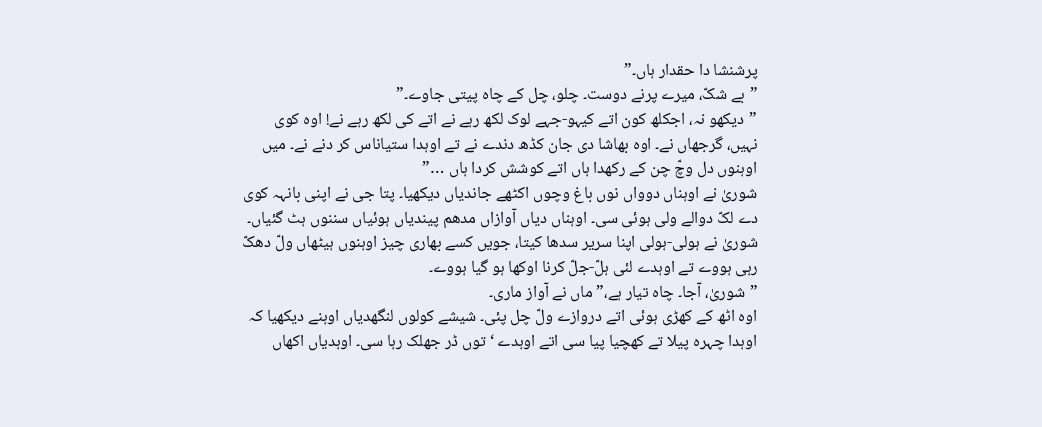پرشنشا دا حقدار ہاں۔”
”بے شکّ، میرے پرنے دوست۔ چلو، چل کے چاہ پیتی جاوے۔”
”دیکھو نہ، اجکلھ کون اتے کیہو-جہے لوک لکھ رہے نے اتے کی لکھ رہے نے! اوہ کوی نہیں، گرجھاں نے۔ اوہ بھاشا دی جان کڈھ دندے نے تے اوہدا ستیاناس کر دنے نے۔ میں اوہنوں دل وچّ چن کے رکھدا ہاں اتے کوشش کردا ہاں …”
شوریٰ نے اوہناں دوواں نوں باغ وچوں اکٹھے جاندیاں دیکھیا۔ پتا جی نے اپنی بانہہ کوی دے لکّ دوالے ولی ہوئی سی۔ اوہناں دیاں آوازاں مدھم پیندیاں ہوئیاں سننوں ہٹ گئیاں۔
شوریٰ نے ہولی-ہولی اپنا سریر سدھا کیتا، جویں کسے بھاری چیز اوہنوں ہیٹھاں ولّ دھکّ رہی ہووے تے اوہدے لئی ہلّ-جلّ کرنا اوکھا ہو گیا ہووے۔
”شوریٰ، آجا۔ چاہ تیار ہے،” ماں نے آواز ماری۔
اوہ اٹھ کے کھڑی ہوئی اتے دروازے ولّ چل پئی۔ شیشے کولوں لنگھدیاں اوہنے دیکھیا کہ اوہدا چہرہ پیلا تے کھچیا پیا سی اتے اوہدے ‘توں ڈر جھلک رہا سی۔ اوہدیاں اکھاں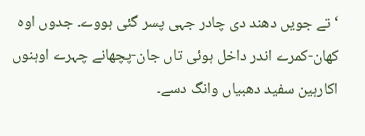‘تے جویں دھند دی چادر جہی پسر گئی ہووے۔ جدوں اوہ کھان-کمرے اندر داخل ہوئی تاں جان-پچھانے چہرے اوہنوں اکارہین سفید دھبیاں وانگ دسے۔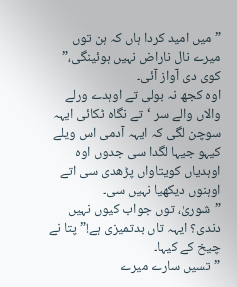”میں امید کردا ہاں کہ ہن توں میرے نال ناراض نہیں ہوئینگی،” کوی دی آواز آئی۔
اوہ کجھ نہ بولی تے اوہدے ورلے والاں والے سر ‘تے نگاہ ٹکائی ایہہ سوچن لگی کہ ایہہ آدمی اس ویلے کیہو جیہا لگدا سی جدوں اوہ اوہدیاں کویتاواں پڑھدی سی اتے اوہنوں دیکھیا نہیں سی۔
”شوریٰ، توں جواب کیوں نہیں دندی؟ ایہہ تاں بدتمیزی ہے!” پتا نے چیخ کے کیہا۔
”تسیں سارے میرے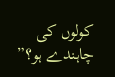کولوں کی چاہندے ہو؟”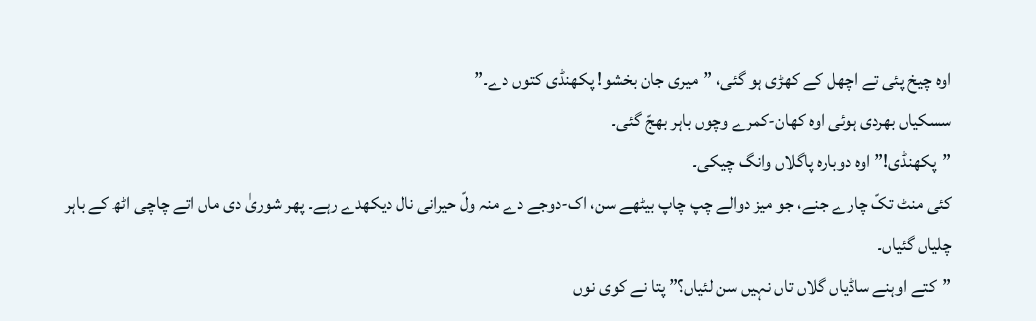اوہ چیخ پئی تے اچھل کے کھڑی ہو گئی، ”میری جان بخشو! پکھنڈی کتوں دے۔”
سسکیاں بھردی ہوئی اوہ کھان-کمرے وچوں باہر بھجّ گئی۔
”پکھنڈی!” اوہ دوبارہ پاگلاں وانگ چیکی۔
کئی منٹ تکّ چارے جنے، جو میز دوالے چپ چاپ بیٹھے سن، اک-دوجے دے منہ ولّ حیرانی نال دیکھدے رہے۔ پھر شوریٰ دی ماں اتے چاچی اٹھ کے باہر چلیاں گئیاں۔
”کتے اوہنے ساڈیاں گلاں تاں نہیں سن لئیاں؟” پتا نے کوی نوں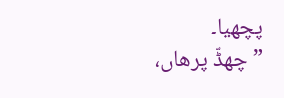پچھیا۔
”چھڈّ پرھاں،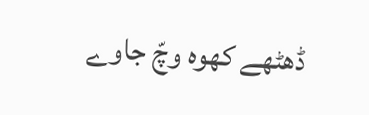ڈھٹھے کھوہ وچّ جاوے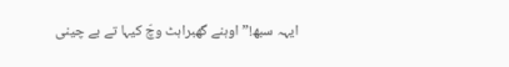ایہہ سبھ!” اوہنے گھبراہٹ وچّ کیہا تے بے چینی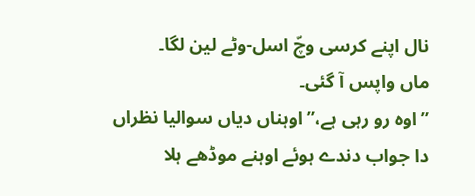نال اپنے کرسی وچّ اسل-وٹے لین لگا۔
ماں واپس آ گئی۔
”اوہ رو رہی ہے،” اوہناں دیاں سوالیا نظراں دا جواب دندے ہوئے اوہنے موڈھے ہلا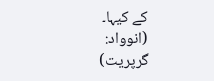کے کیہا۔
(انوواد: گرپریت)